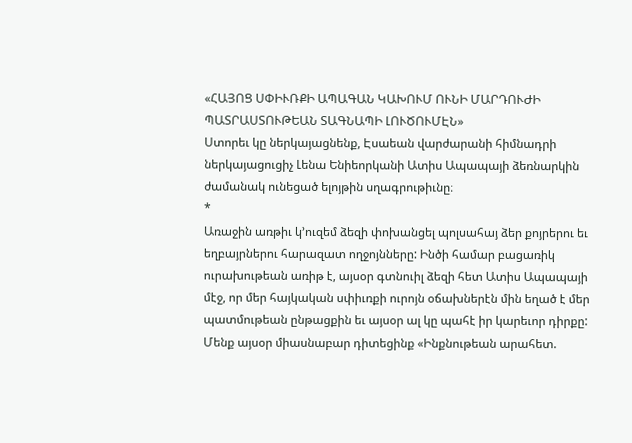«ՀԱՅՈՑ ՍՓԻՒՌՔԻ ԱՊԱԳԱՆ ԿԱԽՈՒՄ ՈՒՆԻ ՄԱՐԴՈՒԺԻ ՊԱՏՐԱՍՏՈՒԹԵԱՆ ՏԱԳՆԱՊԻ ԼՈՒԾՈՒՄԷՆ»
Ստորեւ կը ներկայացնենք, Էսաեան վարժարանի հիմնադրի ներկայացուցիչ Լենա Ենիեորկանի Ատիս Ապապայի ձեռնարկին ժամանակ ունեցած ելոյթին սղագրութիւնը։
*
Առաջին առթիւ կ՚ուզեմ ձեզի փոխանցել պոլսահայ ձեր քոյրերու եւ եղբայրներու հարազատ ողջոյնները: Ինծի համար բացառիկ ուրախութեան առիթ է, այսօր գտնուիլ ձեզի հետ Ատիս Ապապայի մէջ, որ մեր հայկական սփիւռքի ուրոյն օճախներէն մին եղած է մեր պատմութեան ընթացքին եւ այսօր ալ կը պահէ իր կարեւոր դիրքը:
Մենք այսօր միասնաբար դիտեցինք «Ինքնութեան արահետ.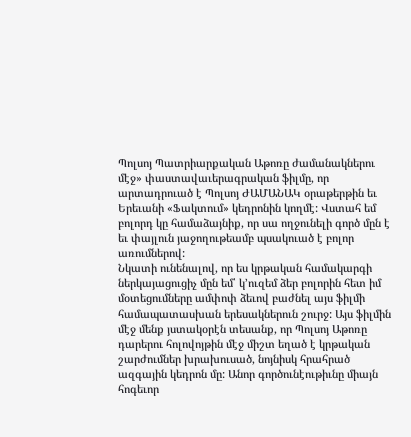Պոլսոյ Պատրիարքական Աթոռը ժամանակներու մէջ» փաստավաւերագրական ֆիլմը, որ արտադրուած է Պոլսոյ ԺԱՄԱՆԱԿ օրաթերթին եւ Երեւանի «Ֆակտում» կեդրոնին կողմէ: Վստահ եմ բոլորդ կը համաձայնիք, որ սա ողջունելի գործ մըն է եւ փայլուն յաջողութեամբ պսակուած է բոլոր առումներով:
Նկատի ունենալով, որ ես կրթական համակարգի ներկայացուցիչ մըն եմ՝ կ՚ուզեմ ձեր բոլորին հետ իմ մօտեցումները ամփոփ ձեւով բաժնել այս ֆիլմի համապատասխան երեսակներուն շուրջ: Այս ֆիլմին մէջ մենք յստակօրէն տեսանք, որ Պոլսոյ Աթոռը դարերու հոլովոյթին մէջ միշտ եղած է կրթական շարժումներ խրախուսած, նոյնիսկ հրահրած ազգային կեդրոն մը: Անոր գործունէութիւնը միայն հոգեւոր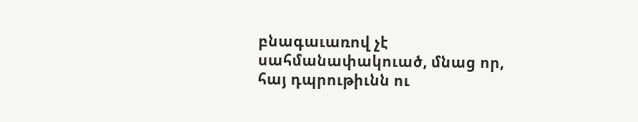բնագաւառով չէ սահմանափակուած, մնաց որ, հայ դպրութիւնն ու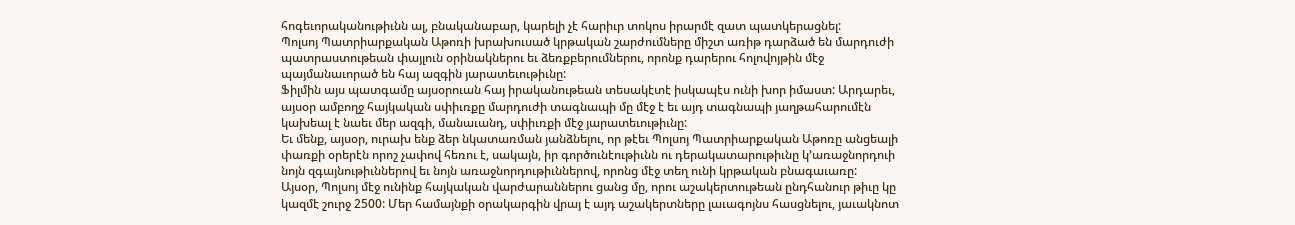հոգեւորականութիւնն ալ, բնականաբար, կարելի չէ հարիւր տոկոս իրարմէ զատ պատկերացնել:
Պոլսոյ Պատրիարքական Աթոռի խրախուսած կրթական շարժումները միշտ առիթ դարձած են մարդուժի պատրաստութեան փայլուն օրինակներու եւ ձեռքբերումներու, որոնք դարերու հոլովոյթին մէջ պայմանաւորած են հայ ազգին յարատեւութիւնը:
Ֆիլմին այս պատգամը այսօրուան հայ իրականութեան տեսակէտէ իսկապէս ունի խոր իմաստ: Արդարեւ, այսօր ամբողջ հայկական սփիւռքը մարդուժի տագնապի մը մէջ է եւ այդ տագնապի յաղթահարումէն կախեալ է նաեւ մեր ազգի, մանաւանդ, սփիւռքի մէջ յարատեւութիւնը:
Եւ մենք, այսօր, ուրախ ենք ձեր նկատառման յանձնելու, որ թէեւ Պոլսոյ Պատրիարքական Աթոռը անցեալի փառքի օրերէն որոշ չափով հեռու է, սակայն, իր գործունէութիւնն ու դերակատարութիւնը կ՚առաջնորդուի նոյն զգայնութիւններով եւ նոյն առաջնորդութիւններով, որոնց մէջ տեղ ունի կրթական բնագաւառը:
Այսօր, Պոլսոյ մէջ ունինք հայկական վարժարաններու ցանց մը, որու աշակերտութեան ընդհանուր թիւը կը կազմէ շուրջ 2500: Մեր համայնքի օրակարգին վրայ է այդ աշակերտները լաւագոյնս հասցնելու, յաւակնոտ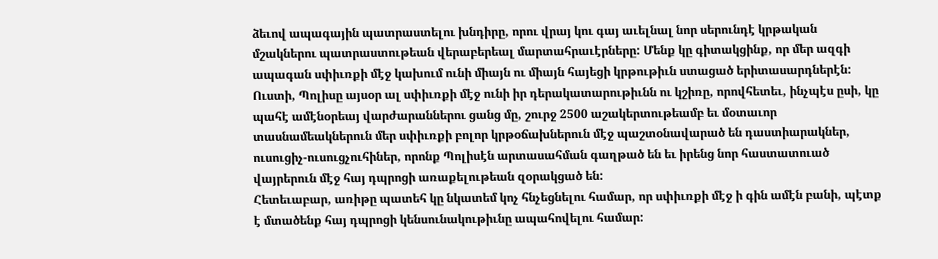ձեւով ապագային պատրաստելու խնդիրը, որու վրայ կու գայ աւելնալ նոր սերունդէ կրթական մշակներու պատրաստութեան վերաբերեալ մարտահրաւէրները: Մենք կը գիտակցինք, որ մեր ազգի ապագան սփիւռքի մէջ կախում ունի միայն ու միայն հայեցի կրթութիւն ստացած երիտասարդներէն:
Ուստի, Պոլիսը այսօր ալ սփիւռքի մէջ ունի իր դերակատարութիւնն ու կշիռը, որովհետեւ, ինչպէս ըսի, կը պահէ ամէնօրեայ վարժարաններու ցանց մը, շուրջ 2500 աշակերտութեամբ եւ մօտաւոր տասնամեակներուն մեր սփիւռքի բոլոր կրթօճախներուն մէջ պաշտօնավարած են դաստիարակներ, ուսուցիչ-ուսուցչուհիներ, որոնք Պոլիսէն արտասահման գաղթած են եւ իրենց նոր հաստատուած վայրերուն մէջ հայ դպրոցի առաքելութեան զօրակցած են:
Հետեւաբար, առիթը պատեհ կը նկատեմ կոչ հնչեցնելու համար, որ սփիւռքի մէջ ի գին ամէն բանի, պէտք է մտածենք հայ դպրոցի կենսունակութիւնը ապահովելու համար: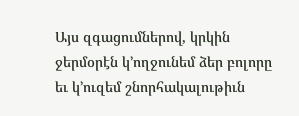Այս զգացումներով, կրկին ջերմօրէն կ՚ողջունեմ ձեր բոլորը եւ կ՚ուզեմ շնորհակալութիւն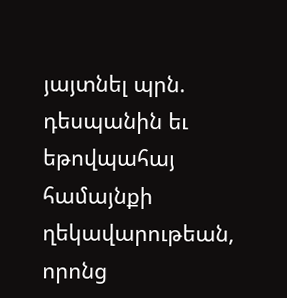յայտնել պրն. դեսպանին եւ եթովպահայ համայնքի ղեկավարութեան, որոնց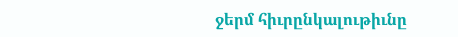ջերմ հիւրընկալութիւնը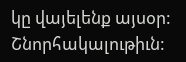կը վայելենք այսօր:
Շնորհակալութիւն: